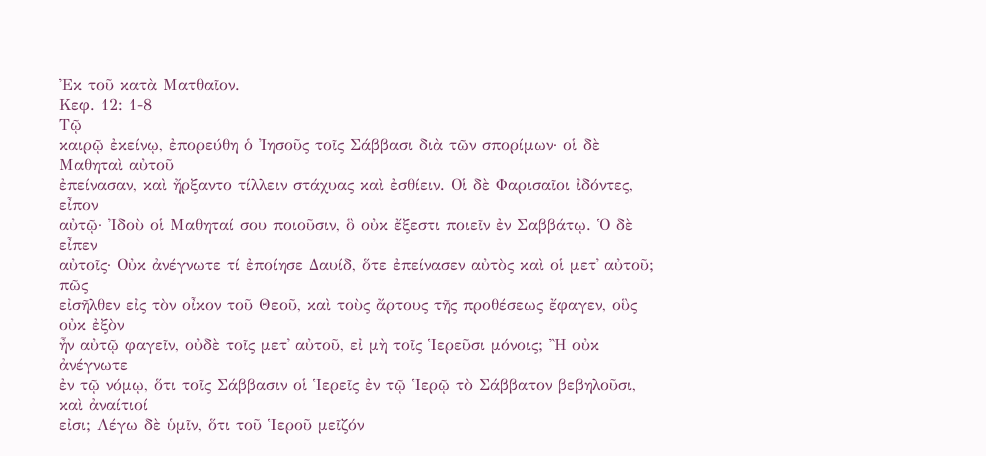Ἐκ τοῦ κατὰ Ματθαῖον.
Κεφ. 12: 1-8
Τῷ
καιρῷ ἐκείνῳ, ἐπορεύθη ὁ ᾿Ιησοῦς τοῖς Σάββασι διὰ τῶν σπορίμων· οἱ δὲ Μαθηταὶ αὐτοῦ
ἐπείνασαν, καὶ ἤρξαντο τίλλειν στάχυας καὶ ἐσθίειν. Οἱ δὲ Φαρισαῖοι ἰδόντες, εἶπον
αὐτῷ· Ἰδοὺ οἱ Μαθηταί σου ποιοῦσιν, ὃ οὐκ ἔξεστι ποιεῖν ἐν Σαββάτῳ. Ὁ δὲ εἶπεν
αὐτοῖς· Οὐκ ἀνέγνωτε τί ἐποίησε Δαυίδ, ὅτε ἐπείνασεν αὐτὸς καὶ οἱ μετ᾿ αὐτοῦ; πῶς
εἰσῆλθεν εἰς τὸν οἶκον τοῦ Θεοῦ, καὶ τοὺς ἄρτους τῆς προθέσεως ἔφαγεν, οὓς οὐκ ἐξὸν
ἦν αὐτῷ φαγεῖν, οὐδὲ τοῖς μετ᾿ αὐτοῦ, εἰ μὴ τοῖς Ἱερεῦσι μόνοις; Ἢ οὐκ ἀνέγνωτε
ἐν τῷ νόμῳ, ὅτι τοῖς Σάββασιν οἱ Ἱερεῖς ἐν τῷ Ἱερῷ τὸ Σάββατον βεβηλοῦσι, καὶ ἀναίτιοί
εἰσι; Λέγω δὲ ὑμῖν, ὅτι τοῦ Ἱεροῦ μεῖζόν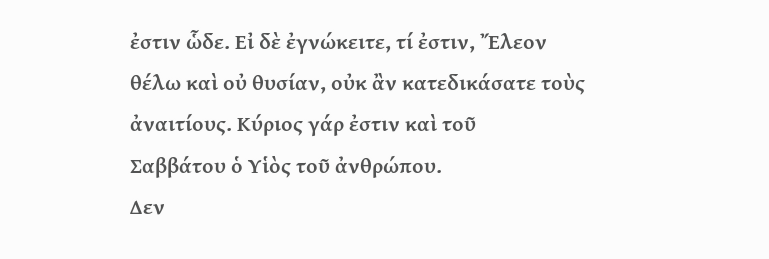ἐστιν ὧδε. Εἰ δὲ ἐγνώκειτε, τί ἐστιν, Ἔλεον
θέλω καὶ οὐ θυσίαν, οὐκ ἂν κατεδικάσατε τοὺς ἀναιτίους. Κύριος γάρ ἐστιν καὶ τοῦ
Σαββάτου ὁ Υἱὸς τοῦ ἀνθρώπου.
Δεν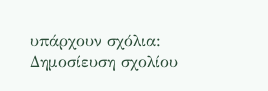υπάρχουν σχόλια:
Δημοσίευση σχολίου